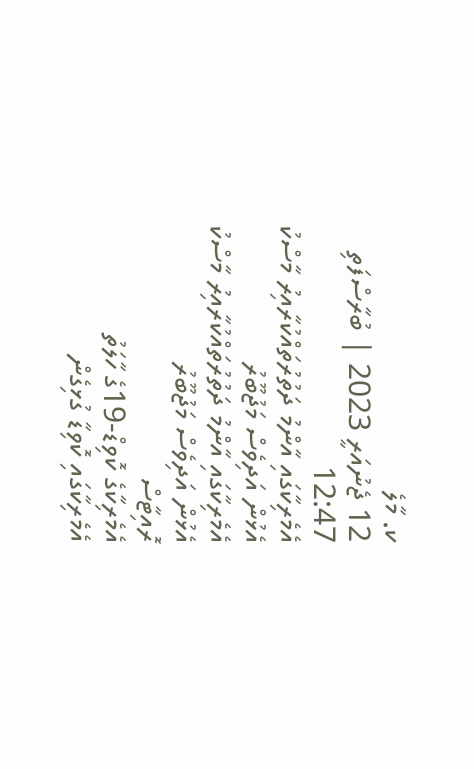ކ. މާލެ
12 ޖެނުއަރީ 2023 | ބުރާސްފަތި 12:47
އެމެރިކާގައި އާންމު ދަތުރުތައްކުރާއިރު މާސްކު އެޅުން އަދިވެސް މަޖުބޫރު
އެމެރިކާގައި އާންމު ދަތުރުތައްކުރާއިރު މާސްކު އެޅުން އަދިވެސް މަޖުބޫރު
ރޮއިޓާސް
އެމެރިކާގެ ކޮވިޑް-19ގެ ހާލަތު
އެމެރިކާގައި ކޮވިޑާ ގުޅިގެން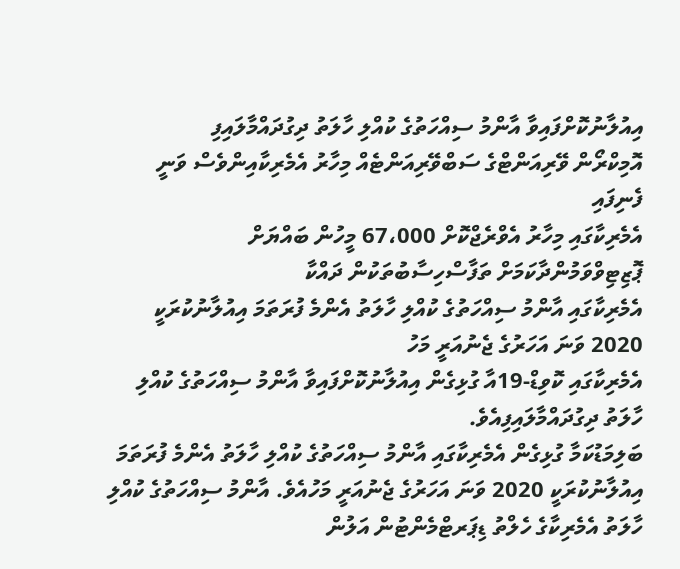އިއުލާނުކޮށްފައިވާ އާންމު ސިއްހަތުގެ ކުއްލި ހާލަތު ދިގުދައްމާލައިފި
އޮމިކްރޯން ވޭރިއަންޓްގެ ސަބްވޭރިއަންޓެއް މިހާރު އެމެރިކާއިންވެސް ވަނީ ފެނިފައި
އެމެރިކާގައި މިހާރު އެވްރެޖްކޮށް 67،000 މީހުން ބައްޔަށް ޕޮޒިޓިވްވަމުންދާކަމަށް ތަފާސްހިސާބުތަކުން ދައްކާ
އެމެރިކާގައި އާންމު ސިއްހަތުގެ ކުއްލި ހާލަތު އެންމެ ފުރަތަމަ އިއުލާނުކުރަކީ 2020 ވަނަ އަހަރުގެ ޖެނުއަރީ މަހު
އެމެރިކާގައި ކޮވިޑް-19އާ ގުޅިގެން އިއުލާނުކޮށްފައިވާ އާންމު ސިއްހަތުގެ ކުއްލި ހާލަތު ދިގުދައްމާލައިފިއެވެ.
ބަލިމަޑުކަމާ ގުޅިގެން އެމެރިކާގައި އާންމު ސިއްހަތުގެ ކުއްލި ހާލަތު އެންމެ ފުރަތަމަ އިއުލާނުކުރަކީ 2020 ވަނަ އަހަރުގެ ޖެނުއަރީ މަހުއެވެ. އާންމު ސިއްހަތުގެ ކުއްލި ހާލަތު އެމެރިކާގެ ހެލްތު ޑިޕަރޓްމެންޓުން އަލުން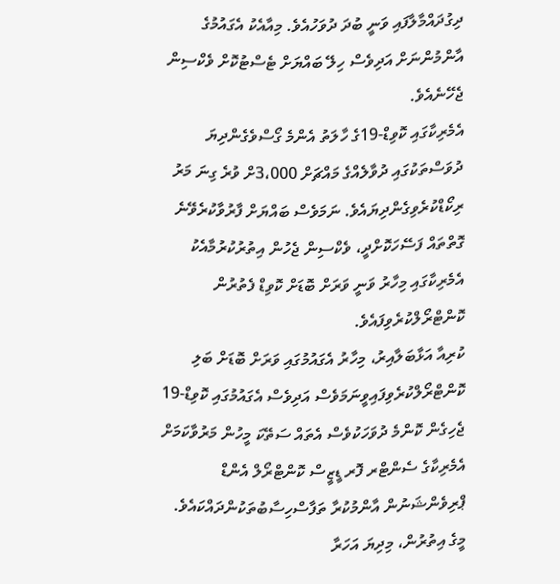ދިގުދައްމާލާފައި ވަނީ ބުދަ ދުވަހުއެވެ. މިއާއެކު އެގައުމުގެ އާންމުންނަށް އަދިވެސް ހިލޭ ބައްޔަށް ޓެސްޓުކޮށް ވެކްސިން ޖެހޭނެއެވެ.
އެމެރިކާގައި ކޮވިޑް-19ގެ ހާލަތު އެންމެ ގޯސްވެގެންދިޔަ ދުވަސްތަކުގައި ދުވާލެއްގެ މައްޗަށް 3،000ށް ވުރެ ގިނަ މަރު ރިކޯޑްކުރެވިގެންދިޔައެވެ. ނަމަވެސް ބައްޔަށް ފާރުވާކުރެވޭނެ ގޮތްތައް ފަސޭހަކޮށްދީ، ވެކްސިން ޖެހުން އިތުރުކުރުމާއެކު އެމެރިކާގައި މިހާރު ވަނީ ވަރަށް ބޮޑަށް ކޮވިޑް ފެތުރުން ކޮންޓްރޯލްކުރެވިފައެވެ.
ކުރިއާ އަޅާބަލާއިރު، މިހާރު އެގައުމުގައި ވަރަށް ބޮޑަށް ބަލި ކޮންޓްރޯލްކުރެވިފައިވީނަމަވެސް އަދިވެސް އެގައުމުގައި ކޮވިޑް-19 ޖެހިގެން ކޮންމެ ދުވަހަކުވެސް އެތައް ސަތޭކަ މީހުން މަރުވާކަމަށް އެމެރިކާގެ ސެންޓްރ ފޮރ ޑީޒީސް ކޮންޓްރޯލް އެންޑް ޕްރިވެންޝަނުން އާންމުކުރާ ތަފާސްހިސާބުތަކުންދައްކައެވެ.
މީގެ އިތުރުން، މިދިޔަ އަހަރާ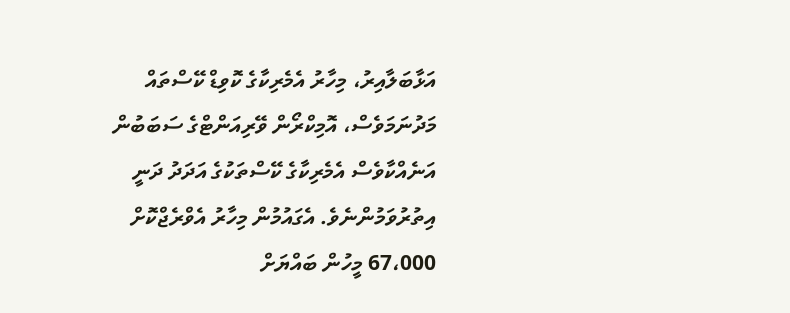އަޅާބަލާއިރު، މިހާރު އެމެރިކާގެ ކޮވިޑް ކޭސްތައް މަދުނަމަވެސް، އޮމިކްރޯން ވޭރިއަންޓްގެ ސަބަބުން އަނެއްކާވެސް އެމެރިކާގެ ކޭސްތަކުގެ އަދަދު ދަނީ އިތުރުވަމުންނެވެ. އެގައުމުން މިހާރު އެވްރެޖްކޮށް 67،000 މީހުން ބައްޔަށް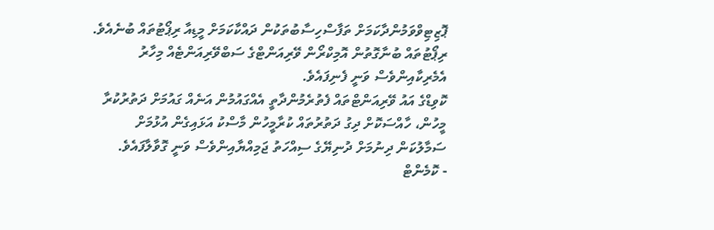ޕޮޒިޓިވްވަމުންދާކަމަށް ތަފާސްހިސާބުތަކުން ދައްކާކަމަށް މީޑިއާ ރިޕޯޓުތައް ބުނެއެވެ.
ރިޕޯޓުތައް ބުނާގޮތުން އޮމިކްރޯން ވޭރިއަންޓްގެ ސަބްވޭރިއަންޓެއް މިހާރު އެމެރިކާއިންވެސް ވަނީ ފެނިފައެވެ.
ކޮވިޑްގެ އައު ވޭރިއަންޓްތައް ފެތުރެމުންދާތީ އެއްގައުމުން އަނެއް ގައުމަށް ދަތުރުކުރާ މީހުން، ހާއްސަކޮށް ދިގު ދަތުރުތައް ކުރާމީހުން މާސްކު އަޅައިގެން އުޅުމަށް ސަމާލުކަން ދިނުމަށް ދުނިޔޭގެ ސިއްހަތު ޖަމިއްޔާއިންވެސް ވަނީ ގޮވާލާފައެވެ.
- ކޮމެންޓް